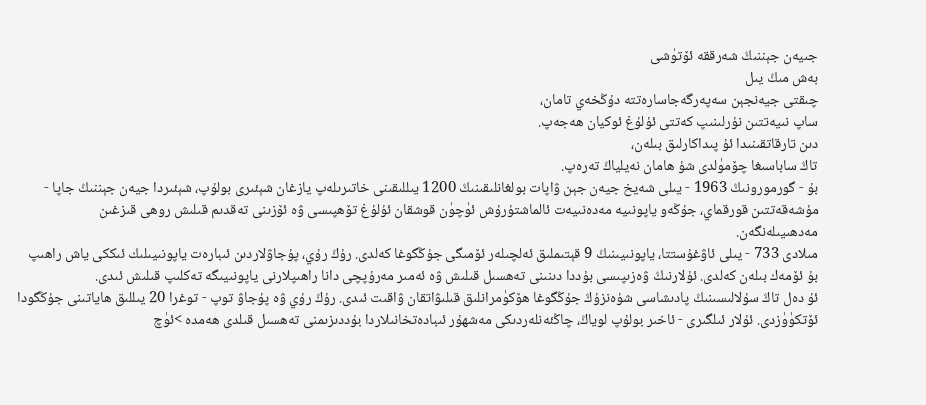جىيەن جېننىڭ شەرققە ئۆتۈشى
بەش مىڭ يىل
چىقتى جيەنجېن سەپەرگەجاسارەتتە دۇڭخەي تامان،
ساپ نىيەتتىن نۇرلىنىپ كەتتى ئۇلۇغ ئوكيان ھەجەپ.
دىن تارقاتقىنىدا ئۇ پىداكارلىق بىلەن،
تاڭ ساباسىغا چۆمۈلدى شۇ ھامان نەيلياڭ تەرەپ.
بۇ - گورمورونىڭ 1963 - يىلى شەيخ جيەن جېن ۋاپات بولغانلىقىنىڭ 1200 يىللىقىنى خاتىرىلەپ يازغان شېئىرى بولۇپ، شېئىردا جيەن جېننىڭ جاپا - مۇشەقەتتىن قورقماي، جۇڭەو ياپونىيە مەدەنىيەت ئالماشتۇرۇش ئۈچۈن قوشقان ئۇلۇغ تۆھپىسى ۋە ئۆزىنى تەقدىم قىلىش روھى قىزغىن مەدھىيىلەنگەن.
مىلادى 733 - يىلى ئاۋغۇستتا، ياپونىيىنىڭ 9 قېتىملىق ئەلچىلەر ئۆمىگى جۇڭگوغا كەلدى. رۇڭ رۇي، پۇجاۋلاردىن ئىبارەت ياپونىيىلىك ئىككى ياش راھىپ بۇ ئۆمەك بىلەن كەلدى. ئۇلارنىڭ ۋەزىپىسى بۇددا دىنىنى تەھسىل قىلىش ۋە ئەمىر مەرۇپچى دانا راھىپلارنى ياپونىيىگە تەكلىپ قىلىش ئىدى.
ئۇ دەل تاڭ سۇلالىسىنىڭ پادىشاسى شۇەنزۇڭ جۇڭگوغا ھۆكۈمرانلىق قىلىۋاتقان ۋاقىت ئىدى. رۇڭ رۇي ۋە پۇجاۋ توپ - توغرا 20 يىللىق ھاياتىنى جۇڭگودا ئۆتكۈۈزدى. ئۇلار ئىلگىرى - ئاخىر بولۇپ لوياڭ، چاڭئەنلەردىكى مەشھۇر ئىبادەتخانىلاردا بۇددىزىمنى تەھسىل قىلدى ھەمدە >ئۈچ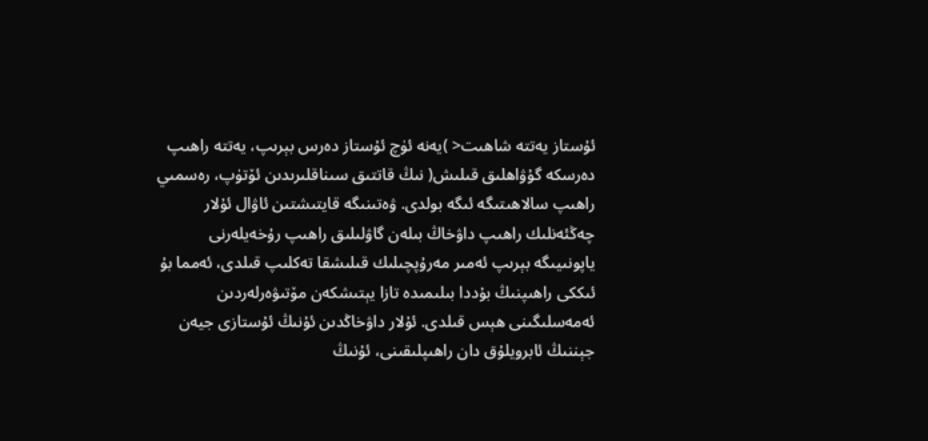ئۇستاز يەتتە شاھىت< )يەنە ئۈچ ئۇستاز دەرس بېرىپ، يەتتە راھىپ دەرسكە گۇۋاھلىق قىلىش( نىڭ قاتتىق سىناقلىرىدىن ئۆتۈپ، رەسمىي راھىپ سالاھىتىگە ئىگە بولدى. ۋەتىنىگە قايتىشتىن ئاۋال ئۇلار چەڭئەنلىك راھىپ داۋخاڭ بىلەن گاۋلىلىق راھىپ رۇخەيلەرنى ياپونىيىگە بېرىپ ئەمىر مەرۇپچىلىك قىلىشقا تەكلىپ قىلدى، ئەمما بۇ ئىككى راھىپنىڭ بۇددا بىلىمىدە تازا يېتىشكەن مۆتىۋەرلەردىن ئەمەسلىگىنى ھېس قىلدى. ئۇلار داۋخاڭدىن ئۇنىڭ ئۇستازى جيەن جېننىڭ ئابرويلۇق دان راھىپلىقىنى، ئۇنىڭ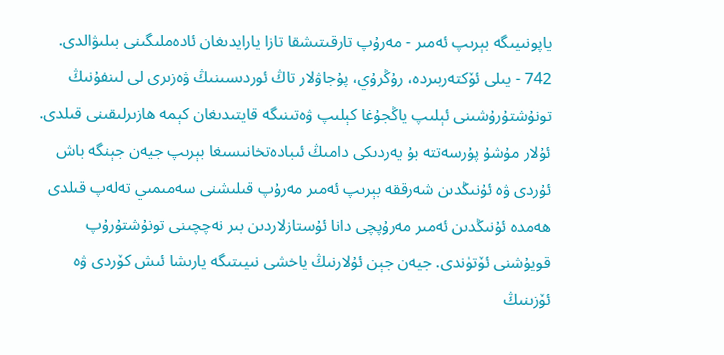ياپونىيىگە بېرىپ ئەمىر - مەرۇپ تارقىتىشقا تازا يارايدىغان ئادەملىگىنى بىلىۋالدى.
742 - يىلى ئۆكتەربىردە، رۇڭرۇي، پۇجاۋلار تاڭ ئوردىسىنىڭ ۋەزىرى لى لىنفۇنىڭ تونۇشتۇرۇشىنى ئېلىپ ياڭجۇغا كېلىپ ۋەتىنىگە قايتىدىغان كېمە ھازىرلىقىنى قىلدى. ئۇلار مۇشۇ پۇرسەتتە بۇ يەردىكى دامىڭ ئىبادەتخانىسىغا بېرىپ جيەن جېنگە باش ئۇردى ۋە ئۇنىڭدىن شەرققە بېرىپ ئەمىر مەرۇپ قىلىشنى سەمىمىي تەلەپ قىلدى ھەمدە ئۇنىڭدىن ئەمىر مەرۇپچى دانا ئۇستازلاردىن بىر نەچچىنى تونۇشتۇرۇپ قويۇشنى ئۆتۈندى. جيەن جېن ئۇلارنىڭ ياخشى نىيىتىگە يارىشا ئىش كۆردى ۋە ئۆزىنىڭ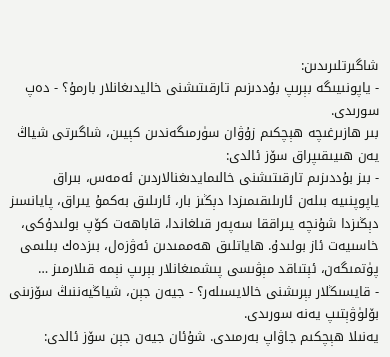شاگىرتلىرىدىن:
- ياپونىيىگە بېرىپ بۇددىزىم تارقىتىشنى خاليدىغانلار بارمۇ؟ - دەپ سورىدى.
بىر ھازىرغىچە ھېچكىم زۇۋان سۈرمىگەندىن كېيىن، شاگىرتى شياڭ يەن ھىيىقىپراق سۆز ئالدى:
- بىز بۇددىزىم تارقىتىشنى خالىمايدىغنالاردىن ئەمەس، بىراق ياپوپنىيە بىلەن ئارىلىقىمىزدا دېڭىز بار، ئارىلىق بەكمۇ يىراق، پايانسىز دېڭىزدا شۇنچە يىراققا سەپەر قىلغاندا، قاباھەت كۆپ بولىدۇكى، خاسىيەت ئاز بولىدۇ. ھاياتلىق ھەممىدىن ئەۋزەل، بىزدەك بىلىمى پۈتمىگەن، ئېتىاقد مېۋىسى پىشمىغانلار بېرىپ نېمە قىلارمىز …
- قايسىڭلار بېرىشنى خالايسىلەر؟ - جيەن جېن، شياڭيەننىڭ سۆزىنى بۆلۈۋېتىپ يەنە سورىدى.
يەنىلا ھېچكىم جاۋاپ بەرمىدى. شۇئان جيەن جېن سۆز ئالدى: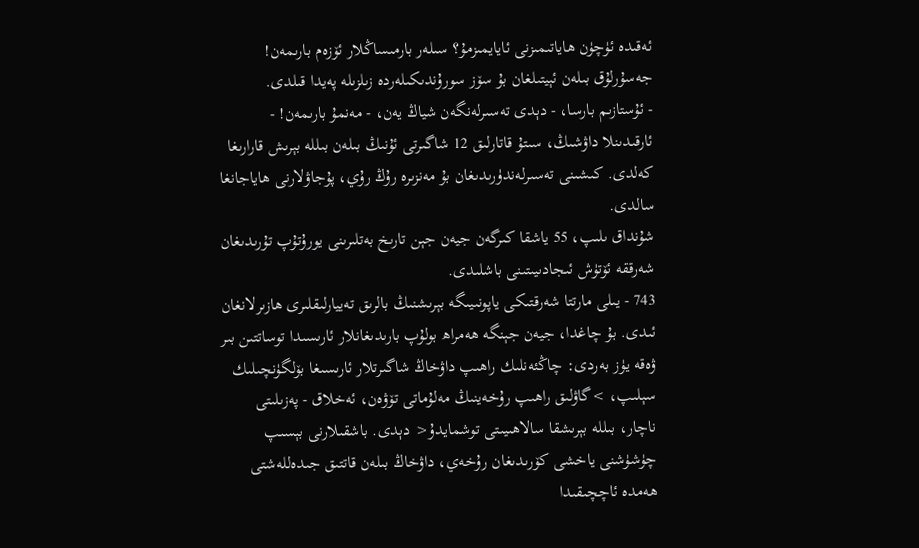ئەقىدە ئۈچۈن ھاياتىمىزنى ئايايمىزمۇ؟ سىلەر بارمىساڭلار ئۆزەم بارىمەن!
جەسۇرلۇق بىلەن ئېيتىلغان بۇ سۆز سورۇندىكىلەردە زىلزىلە پەيدا قىلدى.
- ئۇستازىم بارسا، - دېدى تەسىرلەنگەن شياڭ يەن، - مەنمۇ بارىمەن! - ئارقىدىنلا داۋشىڭ، سىتۇ قاتارلىق 12 شاگىرتى ئۇنىڭ بىلەن بىللە بېرىش قارارىغا كەلدى. كىشىنى تەسىرلەندۈرىدىغان بۇ مەنزىرە رۇڭ رۇي، پۇجاۋلارنى ھاياجانغا سالدى.
شۇنداق ىلىپ، 55 ياشقا كىرگەن جيەن جېن تارىخ بەتلىرىنى يورۇتۇپ تۇرىدىغان شەرققە ئۆتۈش ئىجادىيىتىنى باشلىدى.
743 - يىلى مارتتا شەرقتىكى ياپونىيىگە بېرىشنىڭ بالرىق تەييارلىقلىرى ھازىرلانغان ئىدى. بۇ چاغدا، جيەن جېنگە ھەمراھ بولۇپ بارىدىغانلار ئارىسىدا توساتتىن بىر ۋەقە يۈز بەردى: چاڭئەنلىك راھىپ داۋخاڭ شاگىرتلار ئارىسىغا بۆلگۈنچىلىك سېلىپ، >گاۋلىق راھىپ رۇخەينىڭ مەلۇماتى تۆۋەن، ئەخلاق - پەزىلىتى ناچار، بىللە بېرىشقا سالاھىيىتى توشمايدۇ< دېدى. باشقىلارنى بېسىپ چۈشۈشنى ياخشى كۆرىدىغان رۇخەي، داۋخاڭ بىلەن قاتتىق جىدەللەشتى ھەمدە ئاچچىقىدا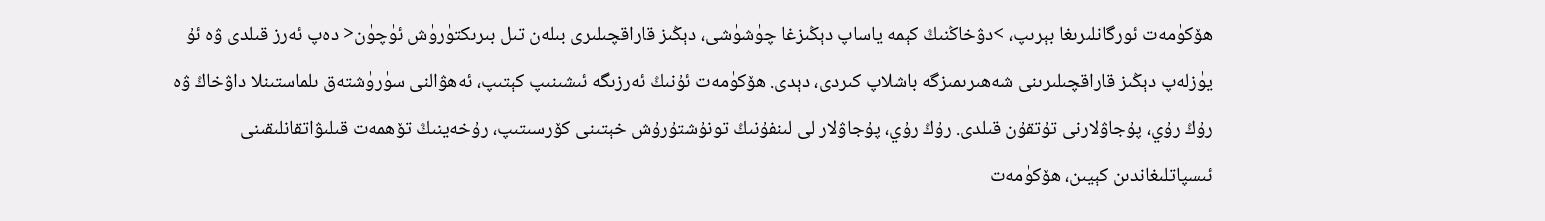ھۆكۈمەت ئورگانلىرىغا بېرىپ، >دۋخاڭنىڭ كېمە ياساپ دېڭىزغا چۈشۈشى، دېڭىز قاراقچىلىرى بىلەن تىل بىرىكتۈرۈش ئۈچۈن< دەپ ئەرز قىلدى ۋە ئۇ يۈزلەپ دېڭىز قاراقچىلىرىنى شەھىرىمىزگە باشلاپ كىردى، دېدى. ھۆكۈمەت ئۇنىڭ ئەرزىگە ئىشىنىپ كېتىپ، ئەھۋالنى سۈرۈشتەق ىلماستىنلا داۋخاڭ ۋە رۇڭ رۇي، پۇجاۋلارنى تۇتقۇن قىلدى. رۇڭ رۇي، پۇجاۋلار لى لىنفۇنىڭ تونۇشتۇرۇش خېتىنى كۆرسىتىپ، رۇخەينىڭ تۆھمەت قىلىۋاتقانلىقىنى ئىسپاتلىغاندىن كېيىن، ھۆكۈمەت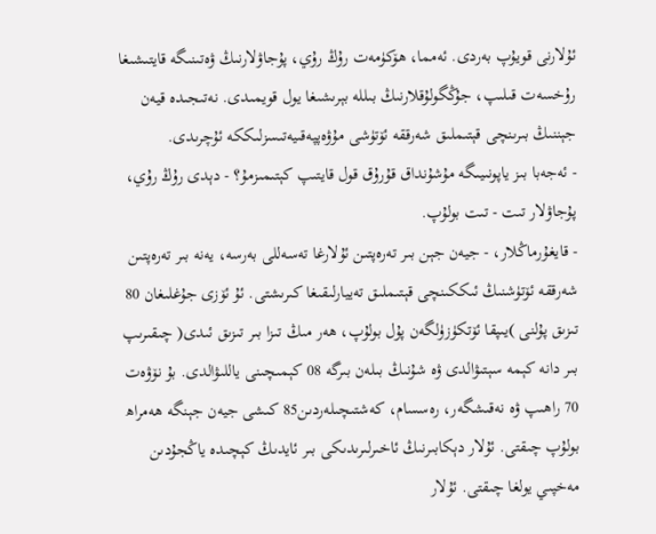ئۇلارنى قويۇپ بەردى. ئەمما، ھۆكۈمەت رۇڭ رۇي، پۇجاۋلارنىڭ ۋەتىنىگە قايتىشىغا رۇخسەت قىلىپ، جۇڭگولۇقلارنىڭ بىللە بېرىشىغا يول قويمىدى. نەتىجىدە قيەن جېننىڭ بىرىنچى قېتىملىق شەرققە ئۆتۈشى مۇۋەپپەقىيەتىسزلىككە ئۇچرىدى.
- ئەجەبا بىز ياپونىيىگە مۇشۇنداق قۇرۇق قول قايتىپ كېتىمىزمۇ؟ - دېدى رۇڭ رۇي، پۇجاۋلار تىت - تىت بولۇپ.
- قايغۇرماڭلار، - جيەن جېن بىر تەرەپتىن ئۇلارغا تەسەللى بەرسە، يەنە بىر تەرەپتىن شەرققە ئۆتۈشنىڭ ئىككىنچى قېتىملىق تەييارلىقىغا كىرىشتى. ئۇ ئۆزى جۇغلىغان 80 تىزىق پۇلنى )يىپقا ئۆتكۈزۈلگەن پۇل بولۇپ، ھەر مىڭ تىزا بىر تىزىق ئىدى( چىقىرىپ بىر دانە كېمە سېتىۋالدى ۋە شۇنىڭ بىلەن بىرگە 08 كېمىچىنى ياللىۋالدى. بۇ نۆۋەت 70 راھىپ ۋە نەقىشگەر، رەسسام، كەشتىچىلەردىن85 كىشى جيەن جېنگە ھەمراھ بولۇپ چىقتى. ئۇلار دېكابىرنىڭ ئاخىرلىرىدىكى بىر ئايدىڭ كېچىدە ياڭجۇدىن مەخپىي يولغا چىقتى. ئۇلار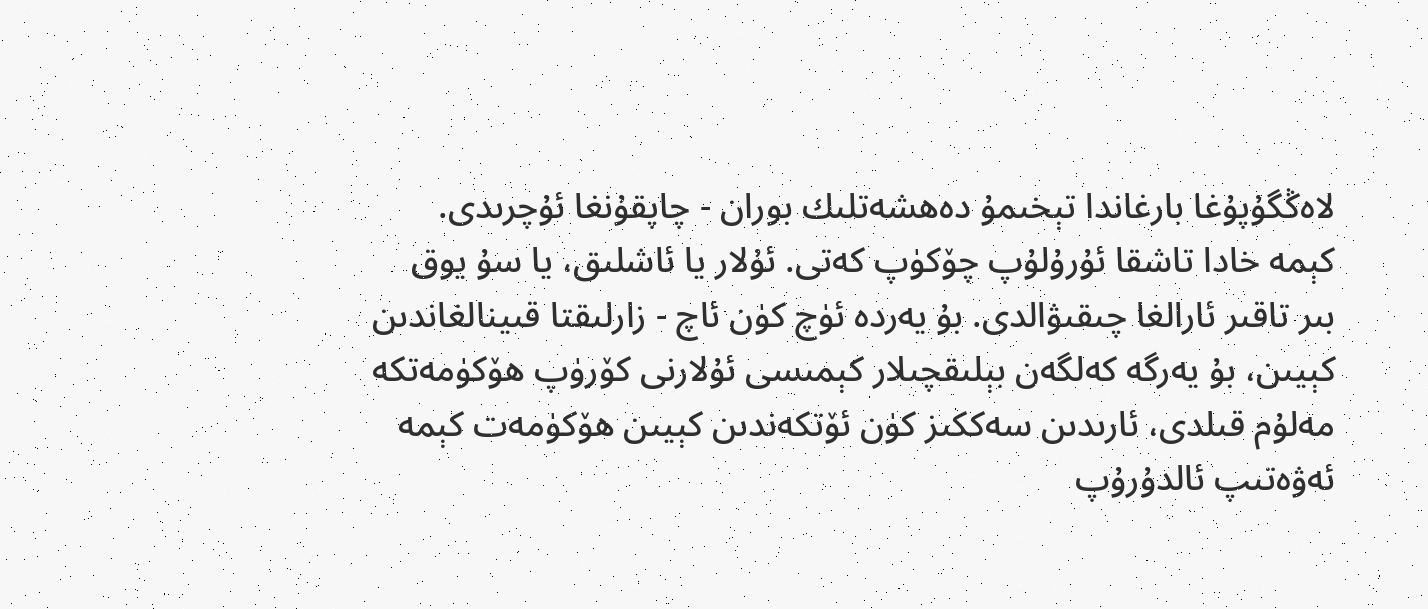لاەڭگۇپۇغا بارغاندا تېخىمۇ دەھشەتلىك بوران - چاپقۇنغا ئۇچرىدى. كېمە خادا تاشقا ئۇرۇلۇپ چۆكۈپ كەتى. ئۇلار يا ئاشلىق، يا سۇ يوق بىر تاقىر ئارالغا چىقىۋالدى. بۇ يەردە ئۈچ كۈن ئاچ - زارلىقتا قىينالغاندىن كېيىن، بۇ يەرگە كەلگەن بېلىقچىلار كېمىسى ئۇلارنى كۆرۈپ ھۆكۈمەتكە مەلۇم قىلدى، ئارىدىن سەككىز كۈن ئۆتكەندىن كېيىن ھۆكۈمەت كېمە ئەۋەتىپ ئالدۇرۇپ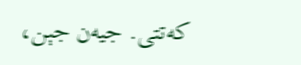كەتتى. جيەن جېن،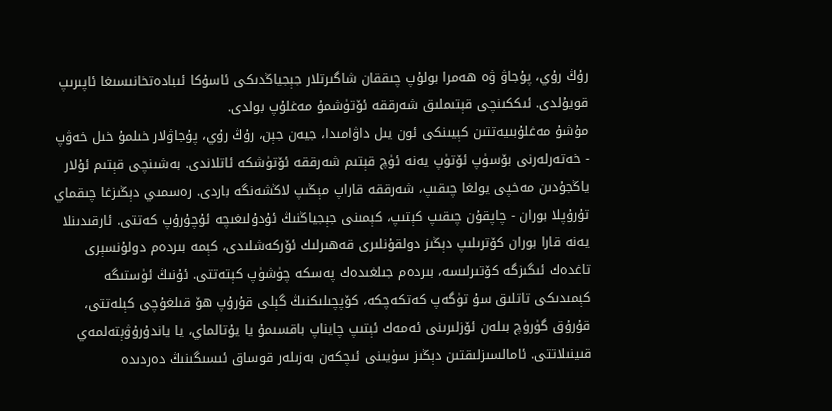رۇڭ رۇي، پۇجاۋ ۋە ھەمرا بولۇپ چىققان شاگىرتلار جېجياڭدىكى ئاسۇكا ئىبادەتخانىسىغا ئاپىرىپ قويۇلدى. ئىككىنچى قېتىملىق شەرققە ئۆتۈشمۇ مەغلۇپ بولدى.
مۇشۇ مەغلۇبىيەتتىن كېيىنكى ئون يىل داۋامىدا، جيەن جېن، رۇڭ رۇي، پۇجاۋلار خىلمۇ خىل خەۋپ - خەتەرلەرنى بۆسۈپ ئۆتۈپ يەنە ئۈچ قېتىم شەرققە ئۆتۈشكە ئاتلاندى. بەشىنچى قېتىم ئۇلار ياڭجۇدىن مەخپى يولغا چىقىپ، شەرققە قاراپ مېڭىپ لاڭشەنگە باردى. رەسمىي دېڭىزغا چىقماي تۇرۇپلا بوران - چاپقۇن چىقىپ كېتىپ، كېمىنى جېجياڭنىڭ ئۇدۇلىغىچە ئۇچۇرۇپ كەتتى. ئارقىدىنلا يەنە قارا بوران كۆترىلىپ دېڭىز دولقۇنلىرى قەھىرلىك ئۆركەشلىدى، كېمە بىردەم دولۇنسېرى تاغدەك ئىگىزگە كۆتىرلىسە، بىردەم جىلغىدەك پەسكە چۈشۈپ كېتەتتى. ئۇنىڭ ئۈستىگە كېمىدىكى تاتلىق سۇ تۈگەپ كەتكەچكە، كۆپچىلىكنىڭ گېلى قۇرۇپ ھۆ قىلغۇچى كېلەتتى، قۇرۇق گۈرۈچ بىلەن ئۆزلىرىنى ئەمەك ئېتىپ چايناپ باقسىمۇ يا يۇتالماي، يا ياندۇرۇۋېتەلمەي قىينىلاتتى. ئامالسىزلىقتىن دېڭىز سۈيىنى ئىچكەن بەزىلەر قوساق ئىسىگىنىڭ دەردىدە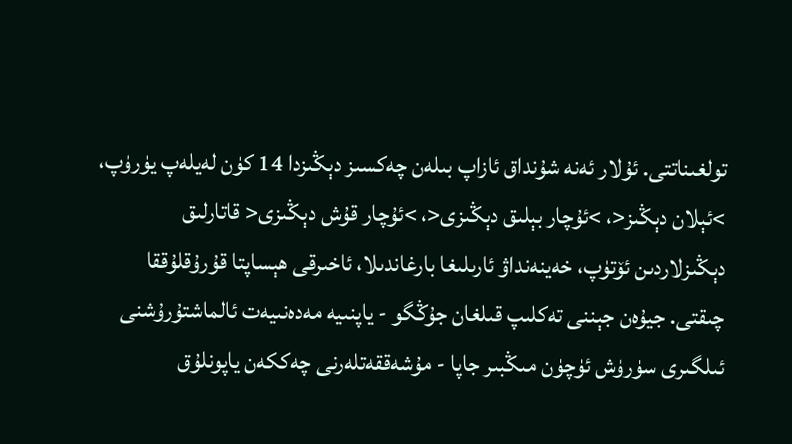تولغىناتتى. ئۇلار ئەنە شۇنداق ئازاپ بىلەن چەكسىز دېڭىزدا 14 كۈن لەيلەپ يۈرۈپ، >ئېلان دېڭىز<، >ئۇچار بېلىق دېڭىزى<، >ئۇچار قۇش دېڭىزى< قاتارلىق دېڭىزلاردىن ئۆتۈپ، خەينەنداۋ ئارىلىغا بارغاندىلا، ئاخىرقى ھېساپتا قۇرۇقلۇققا چىقتى. جيۇەن جېننى تەكلىپ قىلغان جۇڭگو - ياپنىيە مەدەنىيەت ئالماشتۇرۇشنى ئىلگىرى سۈرۈش ئۈچۈن مىڭبىر جاپا - مۇشەققەتلەرنى چەككەن ياپونلۇق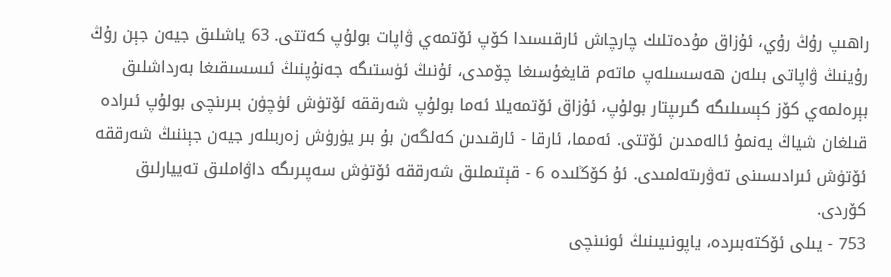راھىپ رۇڭ رۇي، ئۇزاق مۇدەتلىك چارچاش ئارقىسىدا كۆپ ئۆتمەي ۋاپات بولۇپ كەتتى. 63 ياشلىق جيەن جېن رۇڭ رۇينىڭ ۋاپاتى بىلەن ھەسسىلەپ ماتەم قايغۇسىغا چۆمدى، ئۇنىڭ ئۈستىگە جەنۇپنىڭ ئىسسىقىغا بەرداشلىق بېرەلمەي كۆز كېسىلىگە گىرىپتار بولۇپ، ئۇزاق ئۆتمەيلا ئەما بولۇپ شەرققە ئۆتۈش ئۈچۈن بىرىنچى بولۇپ ئىرادە قىلغان شياڭ يەنمۇ ئالەمدىن ئۆتتى. ئەمما، ئارقا - ئارقىدىن كەلگەن بۇ بىر يۈرۈش زەربىلەر جيەن جېننىڭ شەرققە ئۆتۈش ئىرادىسىنى تەۋرىتەلمىدى. ئۇ كۆڭلىدە 6 - قېتىملىق شەرققە ئۆتۈش سەپىرىگە داۋاملىق تەييارلىق كۆردى.
753 - يىلى ئۆكتەبىردە، ياپونىيىنىڭ ئونىنچى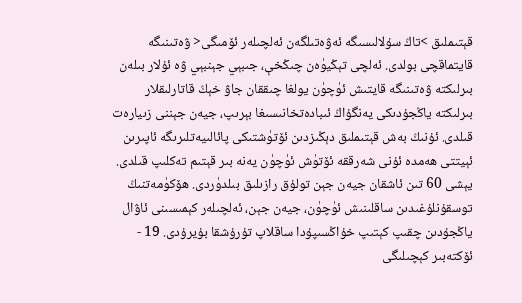قېتىملىق >تاڭ سۇلالىسىگە ئەۋەتىلگەن ئەلچىلەر ئۆمىگى< ۋەتىنىگە قايتماقچى بولدى. ئەلچى تېڭيۈەن چىڭخې، جىبېي جېنبېي ۋە ئۇلار بىلەن بىرلىكتە ۋەتىنىگە قايتىش ئۈچۈن يولغا چىققان جاۋ خېڭ قاتارلىقلار بىرلىكتە ياڭجۇدىكى يەنگۇاڭ ئىبادەتخانىسىغا بېرىپ، جيەن جېننى زىيارەت قىلدى. ئۇنىڭ بەش قېتىملىق دېڭىزدىن ئۆتۈشتىكى پائالىيەتلىرىگە ئاپىرىن ئېيتتى ھەمدە ئۇنى شەرققە ئۆتۈش ئۈچۈن يەنە بىر قېتىم تەكلىپ قىلدى. يېشى 60 تىن ئاشقان جيەن جېن تولۇق رازىلىق بىلدۈردى. ھۆكۈمەتنىڭ توسقۇنلۇغىدىن ساقلىنىش ئۈچۈن، جيەن جېن، ئەلچىلەر كېمىسىنى ئاۋال ياڭجۇدىن چقىپ كېتىپ خۇاڭسىپۇدا ساقلاپ تۇرۇشقا بۇيرۇدى. 19 - ئۆكتەبىر كېچىلىگى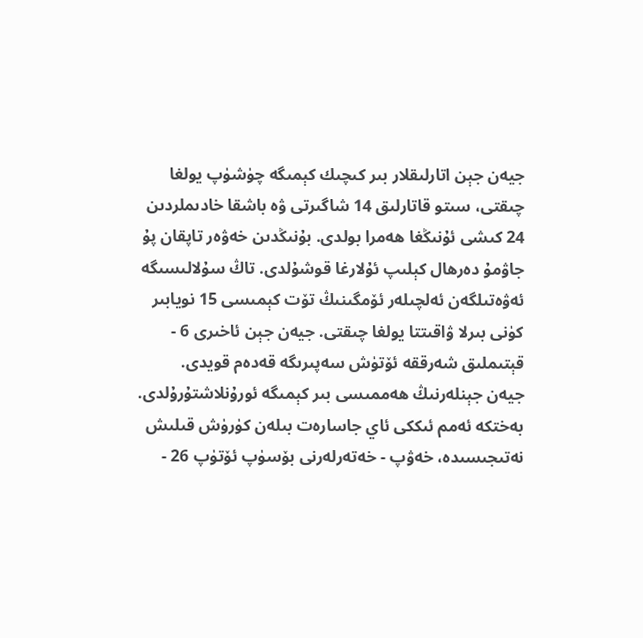جيەن جېن اتارلىقلار بىر كىچىك كېمىگە چۈشۈپ يولغا چىقتى، سىتو قاتارلىق 14 شاگىرتى ۋە باشقا خادىملردىن 24 كىشى ئۇنىڭغا ھەمرا بولدى. بۇنىڭدىن خەۋەر تاپقان پۇ جاۋمۇ دەرھال كېلىپ ئۇلارغا قوشۇلدى. تاڭ سۇلالىسىگە ئەۋەتىلگەن ئەلچىلەر ئۆمگىنىڭ تۆت كېمىسى 15 نويابىر كۈنى بىرلا ۋاقىتتا يولغا چىقتى. جيەن جېن ئاخىرى 6 - قېتىملىق شەرققە ئۆتۈش سەپىرىگە قەدەم قويدى.
جيەن جېنلەرنىڭ ھەممىسى بىر كېمىگە ئورۇنلاشتۇرۇلدى. بەختكە ئەمم ئىككى ئاي جاسارەت بىلەن كۈرۈش قىلىش نەتىجىسىدە، خەۋپ - خەتەرلەرنى بۆسۈپ ئۆتۈپ 26 -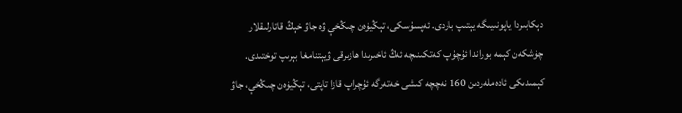دېكابىردا ياپونىيىگە يېتىپ باردى. ئەپسۇسكى، تېڭيۈەن چىڭخې ۋە جاۋ خېڭ قاتارلىقلار چۈشكەن كېمە بوراندا ئۇچۇپ كەتكىنىچە ئەڭ ئاخىرىدا ھازىرقى ۋيېتنامغا بېرىپ توختىدى. كېمىدىكى ئادەملەردىن 160 نەچچە كىشى خەتەرگە ئۇچراپ قازا تاپتى، تېڭيۈەن چىڭخې، جاۋ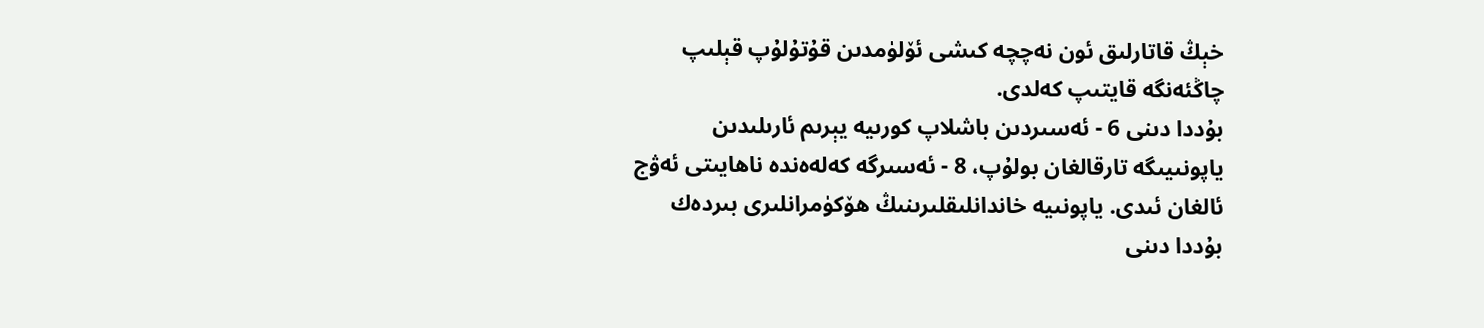خېڭ قاتارلىق ئون نەچچە كىشى ئۆلۈمدىن قۇتۇلۇپ قېلىپ چاڭئەنگە قايتىپ كەلدى.
بۇددا دىنى 6 - ئەسىردىن باشلاپ كورىيە يېرىم ئارىلىدىن ياپونىيىگە تارقالغان بولۇپ، 8 - ئەسىرگە كەلەەندە ناھايىتى ئەۋج ئالغان ئىدى. ياپونىيە خاندانلىقلىرىنىڭ ھۆكۈمرانلىرى بىردەك بۇددا دىنى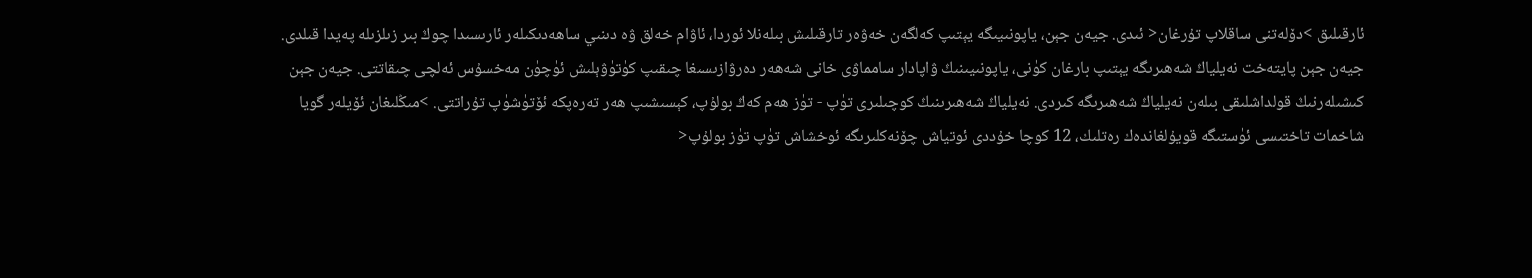ئارقىلىق >دۆلەتنى ساقلاپ تۇرغان< ئىدى. جيەن جېن، ياپونىيىگە يېتىپ كەلگەن خەۋەر تارقىلىش بىلەنلا ئوردا، ئاۋام خەلق ۋە دىنىي ساھەدىكىلەر ئارىسىدا چوڭ بىر زىلزىلە پەيدا قىلدى. جيەن جېن پايتەخت نەيلياڭ شەھىرىگە يېتىپ بارغان كۈنى، ياپونىيىنىڭ ۋاپادار سامماۋى خانى شەھەر دەرۋازىسىغا چىقىپ كۈتۈۋېلىش ئۈچۈن مەخسۇس ئەلچى چىقاتتى. جيەن جېن كىشىلەرنىڭ قولداشلىقى بىلەن نەيلياڭ شەھىرىگە كىردى. نەيلياڭ شەھىرىنىڭ كوچىلىرى تۈپ - تۈز ھەم كەڭ بولۇپ، كېسىشىپ ھەر تەرەپكە ئۆتۈشۈپ تۇراتتى. >مىڭلىغان ئۆيلەر گويا شاخمات تاختىسى ئۈستىگە قويۇلغاندەك رەتلىك، 12 كوچا خۇددى ئوتياش چۆنەكلىرىگە ئوخشاش تۈپ تۈز بولۇپ<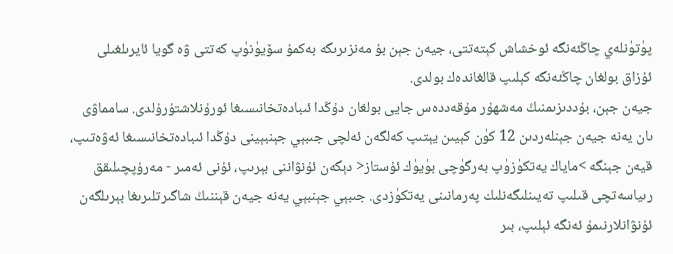پۈتۈنلەي چاڭئەنگە ئوخشاش كېتەتتى، جيەن جېن بۇ مەنزىرىگە بەكمۇ سۆيۈنۈپ كەتتى ۋە گويا ئايرىلغىلى ئۇزاق بولغان چاڭئەنگە كېلىپ قالغاندەك بولدى.
جيەن جېن، بۇددىزىمنىڭ مەشھۇر مۇقەددەس جايى بولغان دۇڭدا ئىبادەتخانىسىغا ئورۇنلاشتۇرۇلدى. سامماۋى ىان يەنە جيەن جېنلەردىن 12 كۈن كېيىن يېتىپ كەلگەن ئەلچى جىبېي جېنبېينى دۇڭدا ئىبادەتخانىسىغا ئەۋەتىپ، قيەن جېنگە >ماياك يەتكۈزۈپ بەرگۈچى بۈيۈك ئۇستاز< دېگەن ئۇنۋاننى بېرىپ، ئۇنى ئەمىر - مەرۇپچىلىقق رىياسەتچى قىلىپ تەيىنلىگەنلىك پەرمانىنى يەتكۈزدى. جىبېي جېنبېي يەنە جيەن قېننىڭ شاگىرتلىرىغا بېرىلگەن ئۇنۋانلارنىمۇ ئەنگە ئېلىپ، بىر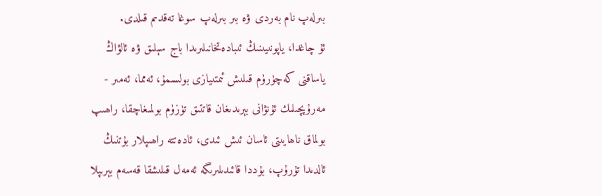بىرلەپ نام بەردى ۋە بىر بىرلەپ سوغا تەقدىم قىلدى.
ئۇ چاغدا، ياپونىيىنىڭ ئىبادەتخانىلىرىدا باج سېلىق ۋە ئالۋاڭ ياساقنى كەچۈرۈم قىلىش ئىمتىيازى بولسىمۇ، ئەمما، ئەمىر - مەرۇپچىلىك ئۇنۋانى بېرىدىغان قاتتىق تۈزۈم بولمىغاچقا، راھىپ بولماق ناھايىتى ئاسان ئىش ئىدى، ئادەتتە راھىپلار بۇتنىڭ ئالدىدا تۇرۇپ، بۇددا قائىدىلىرىگە ئەمەل قىلىشقا قەسەم بېرىپلا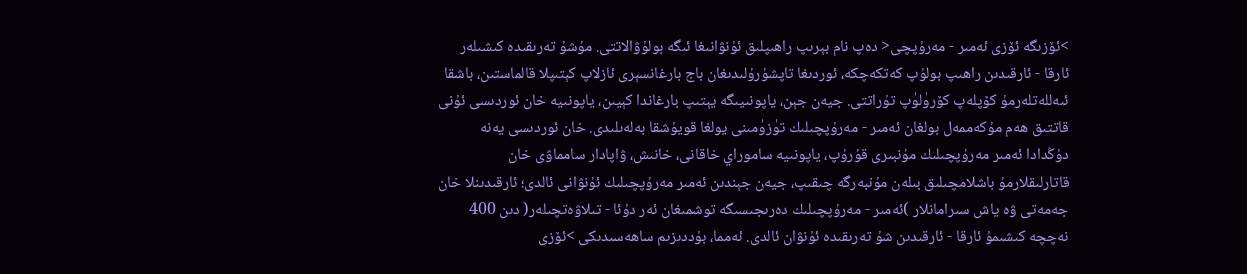>ئۆزىگە ئۆزى ئەمىر - مەرۇپچى< دەپ نام بېرىپ راھىپلىق ئۇنۋانىغا ئىگە بولۇۋالاتتى. مۇشۇ تەرىقىدە كىشىلەر ئارقا - ئارقىدىن راھىپ بولۇپ كەتكەچكە، ئوردىغا تاپشۇرۇلىدىغان باج بارغانسېرى ئازلاپ كېتىپلا قالماستىن، باشقا ئىەللەتلەرمۇ كۆپلەپ كۆرۈلۈپ تۇراتتى. جيەن جېن، ياپونىيىگە يېتىپ بارغاندا كېيىن، ياپونىيە خان ئوردىسى ئۇنى قاتتىق ھەم مۇكەممەل بولغان ئەمىر - مەرۇپچىلىك تۈزۈمىنى يولغا قويۇشقا بەلەىلىدى. خان ئوردىسى يەنە دۇڭدادا ئەمىر مەرۇپچىلىك مۇنبىرى قۇرۇپ، ياپونىيە ساموراي خاقانى، خانىش، ۋاپادار سامماۋى خان قاتارلىقلارمۇ باشلامچىلىق بىلەن مۇنبەرگە چىقىپ، جيەن جېندىن ئەمىر مەرۇپچىلىك ئۇنۋانى ئالدى؛ ئارقىدىنلا خان جەمەتى ۋە ياش سىرامانلار )ئەمىر - مەرۇپچىلىك دەرىجىسىگە توشمىغان ئەر دۇئا - تىلاۋەتچىلەر( دىن 400 نەچچە كىشىمۇ ئارقا - ئارقىدىن شۇ تەرىقىدە ئۇنۋان ئالدى. ئەمما، بۇددىزىم ساھەسىدىكى >ئۆزى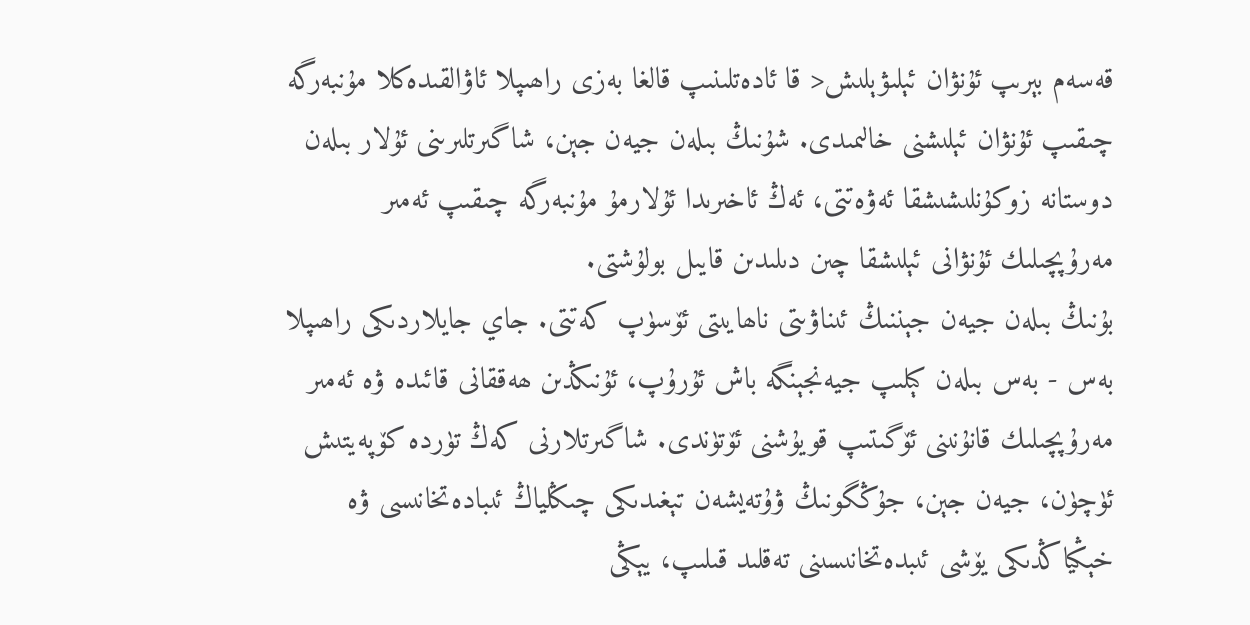قەسەم بېرىپ ئۇنۋان ئېلىۋېلىش< قا ئادەتلىنىپ قالغا بەزى راھىپلا ئاۋالقىدەكلا مۇنبەرگە چىقىپ ئۇنۋان ئېلىشنى خالىمىدى. شۇنىڭ بىلەن جيەن جېن، شاگىرتلىرىنى ئۇلار بىلەن دوستانە زوكۇنلىشىشقا ئەۋەتتى، ئەڭ ئاخىرىدا ئۇلارمۇ مۇنبەرگە چىقىپ ئەمىر مەرۇپچىلىك ئۇنۋانى ئېلىشقا چىن دىلىدىن قايىل بولۇشتى.
بۇنىڭ بىلەن جيەن جېننىڭ ئىناۋىتى ناھايىتى ئۆسۈپ كەتتى. جاي جايلاردىكى راھىپلا بەس - بەس بىلەن كېلىپ جيەنجېنگە باش ئۇرۇپ، ئۇنىڭدىن ھەققانى قائىدە ۋە ئەمىر مەرۇپچىلىك قانۇنىنى ئۆگىتىپ قويۇشنى ئۆتۈندى. شاگىرتلارنى كەڭ تۈردە كۆپەيتىش ئۈچۈن، جيەن جېن، جۇڭگونىڭ ۋۇتەيشەن تېغىدىكى چىڭلياڭ ئىبادەتخانىسى ۋە خېڭياڭدىكى يۆشى ئىبدەتخانىسىنى تەقلىد قىلىپ، يېڭى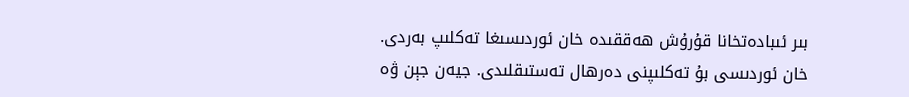بىر ئىبادەتخانا قۇرۇش ھەققىدە خان ئوردىسىغا تەكلىپ بەردى. خان ئوردىسى بۇ تەكلىپنى دەرھال تەستىقلىدى. جيەن جېن ۋە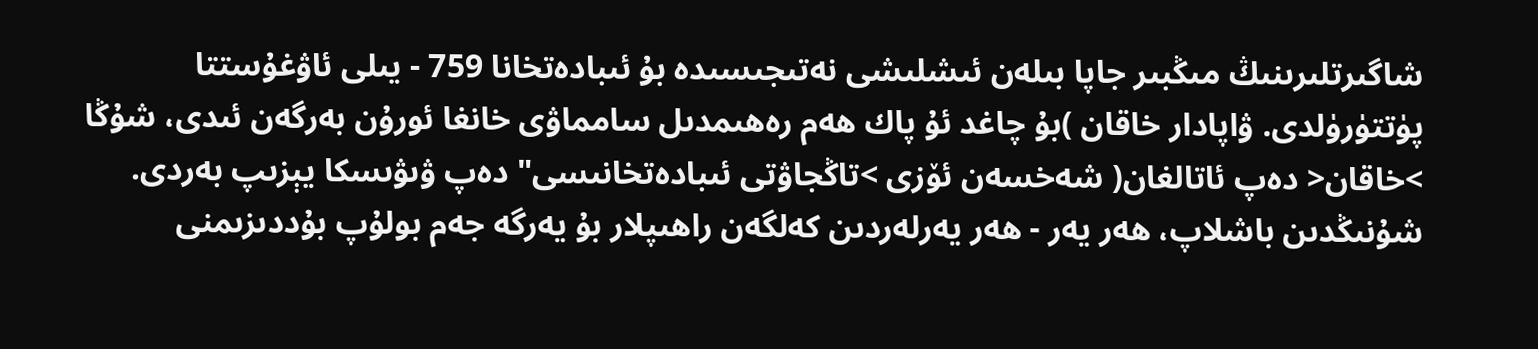شاگىرتلىرىنىڭ مىڭبىر جاپا بىلەن ئىشلىشى نەتىجىسىدە بۇ ئىبادەتخانا 759 - يىلى ئاۋغۇستتا پۈتتۈرۈلدى. ۋاپادار خاقان )بۇ چاغد ئۇ پاك ھەم رەھىمدىل سامماۋى خانغا ئورۇن بەرگەن ئىدى، شۇڭا >خاقان< دەپ ئاتالغان( شەخسەن ئۆزى >تاڭجاۋتى ئىبادەتخانىسى" دەپ ۋىۋىسكا يېزىپ بەردى. شۇنىڭدىن باشلاپ، ھەر يەر - ھەر يەرلەردىن كەلگەن راھىپلار بۇ يەرگە جەم بولۇپ بۇددىزىمنى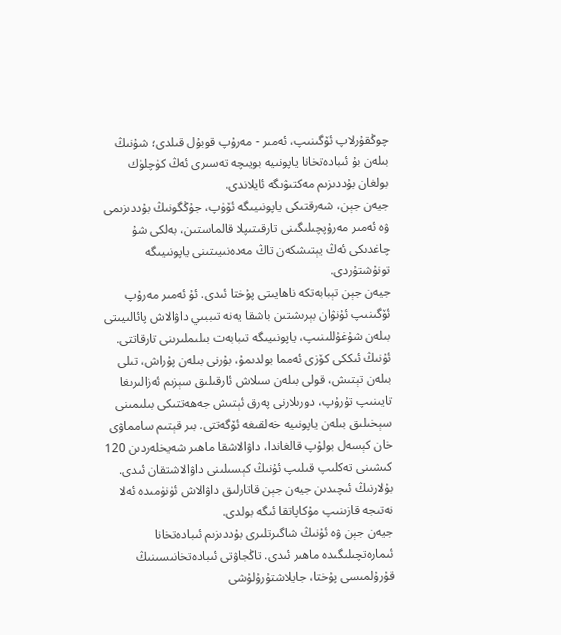چوڭقۇرلاپ ئۆگىنىپ، ئەمىر - مەرۇپ قوبۇل قىلدى؛ شۇنىڭ بىلەن بۇ ئىبادەتخانا ياپونىيە بويىچە تەسىرى ئەڭ كۈچلۈك بولغان بۇددىزىم مەكتىۋىگە ئايلاندى.
جيەن جېن، شەرقتىكى ياپونىيىگە ئۆۈپ، جۇڭگونىڭ بۇددىزىمى ۋە ئەمىر مەرۇپچىلىگىنى تارقىتىپلا قالماستىن، بەلكى شۇ چاغدىكى ئەڭ يېتىشكەن تاڭ مەدەنىيىتىنى ياپونىيىگە تونۇشتۇردى.
جيەن جېن تېبابەتكە ناھايىتى پۇختا ئىدى. ئۇ ئەمىر مەرۇپ ئۆگىنىپ ئۇنۋان بېرىشتىن باشقا يەنە تىببىي داۋالاش پائالىيىتى بىلەن شۇغۇللىنىپ، ياپونىيىگە تىبابەت بىلىملىرىنى تارقاتتى. ئۇنىڭ ئىككى كۆزى ئەمما بولدىمۇ، بۇرنى بىلەن پۇراش، تىلى بىلەن تېتىش، قولى بىلەن سىلاش ئارقىلىق سېزىم ئەزالىرىغا تايىنىپ تۇرۇپ، دورىلارنى پەرق ئېتىش جەھەتتىكى بىلىمىنى سېخىلىق بىلەن ياپونىيە خەلقىغە ئۆگەتتى. بىر قېتىم سامماۋى خان كېسەل بولۇپ قالغاندا، داۋالاشقا ماھىر شەيخلەردىن 120 كىشىنى تەكلىپ قىلىپ ئۇنىڭ كېسىلىنى داۋالاشتقان ئىدى. بۇلارنىڭ ئىچىدىن جيەن جېن قاتارلىق داۋالاش ئۈنۈمىدە ئەلا نەتىجە قازىنىپ مۇكاپاتقا ئىگە بولدى.
جيەن جېن ۋە ئۇنىڭ شاگىرتلىرى بۇددىزىم ئىبادەتخانا ئىمارەتچىلىگىدە ماھىر ئىدى. تاڭجاۋتى ئىبادەتخانىسىنىڭ قۇرۇلمىسى پۇختا، جايلاشتۇرۇلۇشى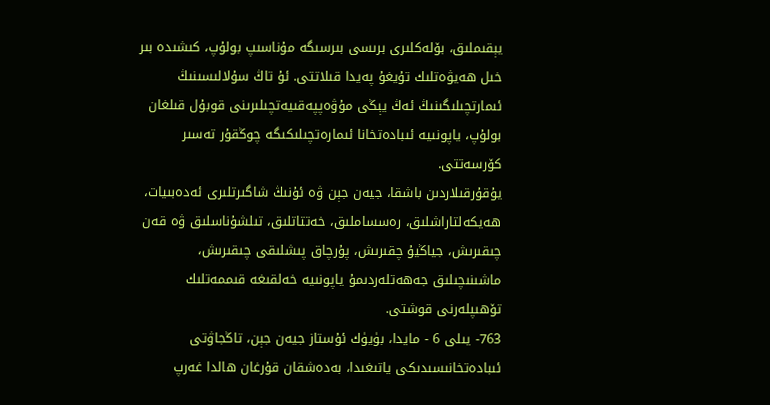يېقىملىق، بۆلەكلىرى برىسى بىرسىگە مۇناسىپ بولۇپ، كىشىدە بىر خىل ھەيۋەتلىك تۇيغۇ پەيدا قىلاتتى. ئۇ تاڭ سۇلالىسىنىڭ ئىمارتچىلىگىنىڭ ئەڭ يېڭى مۇۋەپپەقىيەتچىلىرىنى قوبۇل قىلغان بولۇپ، ياپونىيە ئىبادەتخانا ئىمارەتچىلىكىگە چوڭقۇر تەسىر كۆرسەتتى.
يۇقۇرقىلاردىن باشقا، جيەن جېن ۋە ئۇنىڭ شاگىرتلىرى ئەدەبىيات، ھەيكەلتاراشلىق، رەسساملىق، خەتتاتلىق، تىلشۇناسلىق ۋە قەن چىقىرىش، جياڭيۇ چقىرىش، پۇرچاق پىشلىقى چىقىرىش، ماشىنىچىلىق جەھەتلەردىمۇ ياپونىيە خەلقىغە قىممەتلىك تۆھىپلەرنى قوشتى.
763- يىلى 6 - مايدا، بۈيۈك ئۇستاز جيەن جېن، تاڭجاۋتى ئىبادەتخانىسىدىكى ياتىغىدا، بەدەشقان قۇرغان ھالدا غەرپ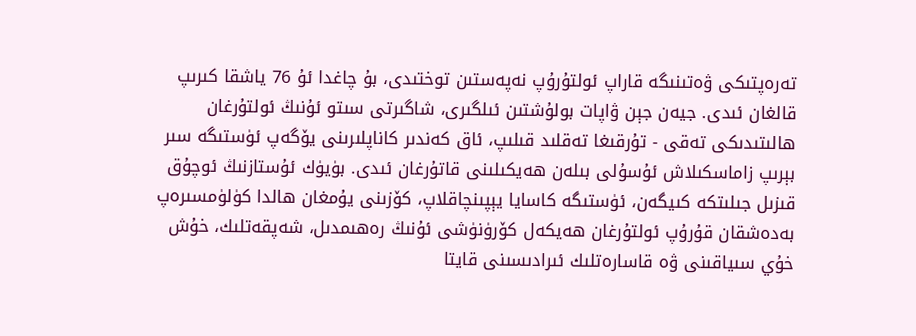تەرەپتىكى ۋەتىنىگە قاراپ ئولتۇرۇپ نەپەستىن توختىدى، بۇ چاغدا ئۇ 76 ياشقا كىرىپ قالغان ئىدى. جيەن جېن ۋاپات بولۇشتىن ئىلگىرى، شاگىرتى سىتو ئۇنىڭ ئولتۇرغان ھالىتىدىكى تەقى - تۇرقىغا تەقلىد قىلىپ، ئاق كەندىر كاناپلىرىنى يۆگەپ ئۈستىگە سىر بېرىپ زاماسكىلاش ئۇسۇلى بىلەن ھەيكىلىنى قاتۇرغان ئىدى. بۈيۈك ئۇستازنىڭ ئوچۇق قىزىل جىلىتكە كىيگەن، ئۈستىگە كاسايا يېپىنچاقلاپ، كۆزىنى يۇمغان ھالدا كۈلۈمسىرەپ بەدەشقان قۇرۇپ ئولتۇرغان ھەيكەل كۆرۈنۈشى ئۇنىڭ رەھىمدىل، شەپقەتلىك، خۇش خۇي سىياقىنى ۋە قاسارەتلىك ئىرادىسىنى قايتا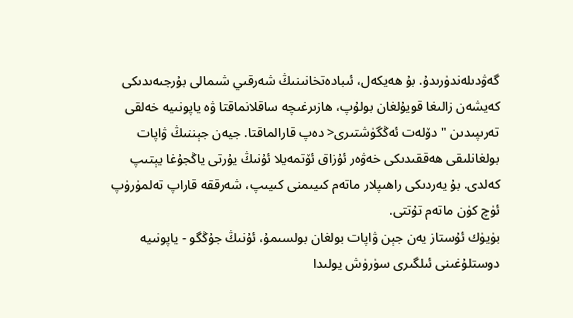گەۋدىلەندۈرىدۇ. بۇ ھەيكەل، ئىبادەتخانىنىڭ شەرقىي شىمالى بۇرجىەىدىكى كەيشەن زالىغا قويۇلغان بولۇپ، ھازىرغىچە ساقلانماقتا ۋە ياپونىيە خەلقى تەرىپىدىن "دۆلەت ئەڭگۈشتىرى< دەپ قارالماقتا. جيەن جېننىڭ ۋاپات بولغانلىقى ھەققىدىكى خەۋەر ئۇزاق ئۆتمەيلا ئۇنىڭ يۇرتى ياڭجۇغا يېتىپ كەلدى. بۇ يەردىكى راھىپلار ماتەم كىيىمنى كىيىپ، شەرققە قاراپ تەلمۈرۈپ ئۈچ كۈن ماتەم تۇتتى.
بۈيۈك ئۇستاز يەن جېن ۋاپات بولغان بولسىمۇ، ئۇنىڭ جۇڭگو - ياپونىيە دوستلۇغىنى ئىلگىرى سۈرۈش يولىدا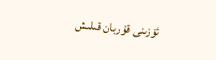ئۆزىنى قۇربان قىلىش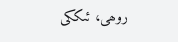روھى، ئىككى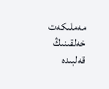مەملىكەت خەلقىنىڭ قەلبىدە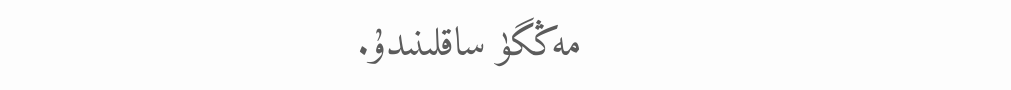مەڭگۈ ساقلىنىدۇ.